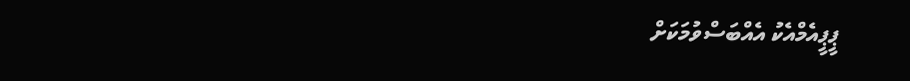ޕީޕީއެމްއެކު އެއްބަސްވުމަކަށް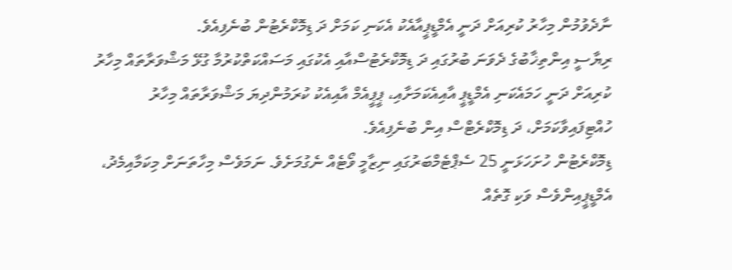ނާދެވުމުން މިހާރު ކުރިއަށް ދަނީ އެމްޑީޕީއާއެކު އެކަނި ކަމަށް ދަ ޑިމޮކްރެޓުން ބުނެފިއެވެ.
ރިޔާސީ އިންތިޚާބުގެ ދެވަނަ ބުރުގައި ދަ ޑިމޮކްރެޓުސްއާއި އެކުގައި މަސައްކަތްކުރުމާ ގުޅޭ މަޝްވަރާތައް މިހާރު ކުރިއަށް ދަނީ ހަމައެކަނި އެމްޑީޕީ އާއިއެކަމަށާއި، ޕީޕީއެމް އާއިއެކު ކުރަމުންދިޔަ މަޝްވަރާތައް މިހާރު ހުއްޓިފައިވާކަމަށް، ދަ ޑިމޮކްރެޓްސް އިން ބުނެފިއެވެ.
ޑިމޮކްރެޓުން ހުށަހަޅަނީ 25 ސެޕްޓެމްބަރުގައި ނިޒާމީ ވޯޓެއް ނެގުމަށެވެ. ނަމަވެސް މިހާތަނަށް މިކަމާއިމެދު، އެމްޑީޕީއިންވެސް ވަކި ގޮތެއް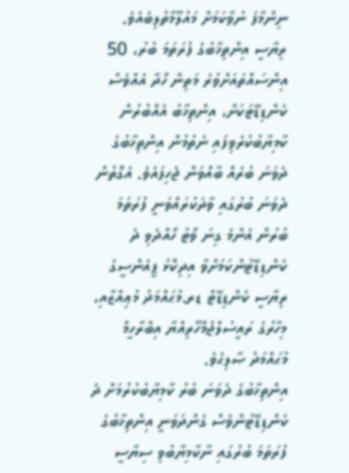ނިންމާފަ ނުވާކަމަށް މައުލޫމާތުލިބެއެވެ.
ރިޔާސީ އިންތިޚާބުގެ ފުރަތަމަ ބުރު، 50 އިންސައްތައަށްވުރެ މަތިން ހޯދާ އެއްވެސް ކެންޑިޑޭޓަކަށް، އިންތިޚާބު އެއްބުރުން ކާމިޔާބުކުރެވިފައި ނެތުމުން އިންތިޚާބުގެ ދެވަނަ ބުރެއް ބާއްވަން ޖެހިފައެވެ. އެގޮތުން ދެވަނަ ބުރުގައި ވާދަކުރައްވަނީ ފުރަތަމަ ބުރުން އެންމެ ގިނަ ވޯޓު ހޯއްދެވި ދެ ކެންޑިޑޭޓުންކަމަށްވާ އިދިކޮޅު ޕީއެންސީގެ ރިޔާސީ ކެންޑިޑޭޓް ޑރ.މުޙައްމަދު މުޢިއްޒާއި، މިހާރުގެ ރައީސުލްޖުމްހޫރިއްޔާ އިބްރާހީމް މުޙައްމަދު ޞާލިޙެވެ.
އިންތިޚާބުގެ ދެވަނަ ބުރު ކާމިޔާބުކުރުމަށް ދެ ކެންޑިޑޭޓުންވެސް ގެންދަވަނީ އިންތިޚާބުގެ ފުރަތަމަ ބުރުގައި ނާކާމިޔާބުވި ސިޔާސީ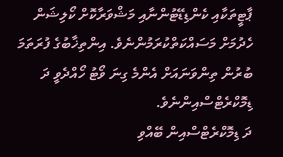ޕާޓީތަކާއި ކެންޑިޑޭޓުންނާއި މަޝްވަރާކޮށް ކޯލިޝަން ހެދުމަށް މަސައްކަތްކުރަމުންނެވެ. އިންތިޚާބުގެ ފުރަތަމަ ބުރުން ތިންވަނައަށް އެންމެ ގިނަ ވޯޓު ހޯއްދެވީ ދަ ޑިމޮކްރެޓްސްއިންނެވެ.
ދަ ޑިމޮކްރެޓްސްއިން ބޭއްވި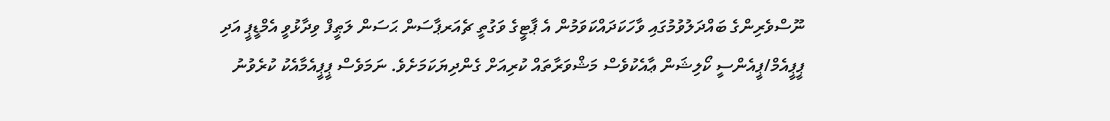ނޫސްވެރިންގެ ބައްދަލުވުމުގައި ވާހަކަދައްކަވަމުން އެ ޕާޓީގެ ވަގުތީ ޗެއަރޕާސަން ޙަސަން ލަޠީފް ވިދާޅުވީ އެމްޑީޕީ އަދި ޕީޕީއެމް/ޕީއެންސީ ކޯލިޝަން ޢާއެކުވެސް މަޝްވަރާތައް ކުރިއަށް ގެންދިޔަކަމަށެވެ. ނަމަވެސް ޕީޕީއެމާއެކު ކުރެވުނު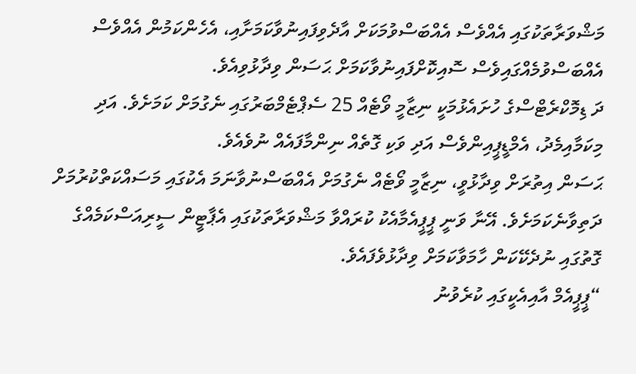މަޝްވަރާތަކުގައި އެއްވެސް އެއްބަސްވުމަކަށް އާދެވިފައިނުވާކަމަށާއި، އެހެންކަމުން އެއްވެސް އެއްބަސްވުމެއްގައިވެސް ސޮއިކޮށްފައިނުވާކަމަށް ޙަސަން ވިދާޅުވިއެވެ.
ދަ ޑިމޮކްރެޓްސްގެ ހުށައެޅުމަކީ ނިޒާމީ ވޯޓެއް 25 ސެޕްޓެމްބަރުގައި ނެގުމަށް ކަމަށެވެ. އަދި މިކަމާއިމެދު، އެމްޑީޕީއިންވެސް އަދި ވަކި ގޮތެއް ނިންމާފައެއް ނުވެއެވެ.
ޙަސަން އިތުރަށް ވިދާޅުވީ، ނިޒާމީ ވޯޓެއް ނެގުމަށް އެއްބަސްނުވާނަމަ އެކުގައި މަސައްކަތްކުރުމަށް ދަތިވާނެކަމަށެވެ. އޭނާ ވަނީ ޕީޕީއެމާއެކު ކުރައްވާ މަޝްވަރާތަކުގައި އެޕާޓީން ސީރިއަސްކަމެއްގެ ގޮތުގައި ނުދެކޭކަން ހާމަވާކަމަށް ވިދާޅުވެފައެވެ.
“ޕީޕީއެމް އާއިއެކީގައި ކުރެވުނު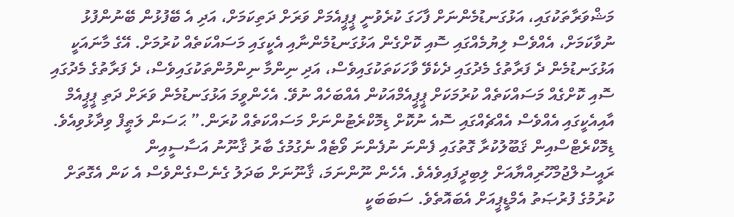މަޝްވަރާތަކުގައި، އަޅުގަނޑުމެންނަށް ފާހަގަ ކުރެވުނީ ޕީޕީއެމަށް ވަރަށް ދަތިކަމަށް، އަދި އެ ބޭފުޅުން ބޭނުންފުޅު ނުވާކަމަށް، އެއްވެސް ލިޔުމެއްގައި ސޮއި ކޮށްގެން އަޅުގަނޑުމެންނާއި އެކީގައި މަސައްކަތެއް ކުރުމަށް. އޭގެ މާނައަކީ އަޅުގަނޑުމެން ދެ ފަރާތުގެ މެދުގައި ދެކެވޭ ވާހަކަތަކުގައިވެސް، އަދި ނިންމާ ނިންމުންތަކުގައިވެސް، ދެ ފަރާތުގެ މެދުގައި ސޮއި ކޮށްގެއް މަސައްކަތެއް ކުރުމަކަށް ޕީޕީއެމްއަކުން އެއްބަހެއް ނުވޭ. އެހެންވީމަ އަޅުގަނޑުމެން ވަރަށް ދަތި ޕީޕީއެމް އާއިއެކީގައި އެއްވެސް އެއްޗެއްގައި ސޮއެ ނުކޮށް ޑިމޮކްރެޓުންނަށް މަސައްކަތެއް ކުރަން.” ޙަސަން ލަޠީފް ވިދާޅުވިއެވެ.
ޑިމޮކްރެޓްސްއިން ޤަބޫލުކުރާ ގޮތުގައި ފެންނަ ނުފެންނަ ވޯޓެއް ނެގުމުގެ ބާރު ޤާނޫނު އަސާސީއިން ރައީސުލްޖުމްހޫރިއްޔާއަށް ލިބިދީފައިވެއެވެ. އެހެން ނޫންނަމަ، ޤާނޫނަށް ބަދަލު ގެނެސްގެންވެސް އެ ކަން އެގޮތަށް ކުރުމުގެ ފުރުޞަތު އެމްޑީޕީއަށް އެބައޮތެވެ. ސަބަބަކީ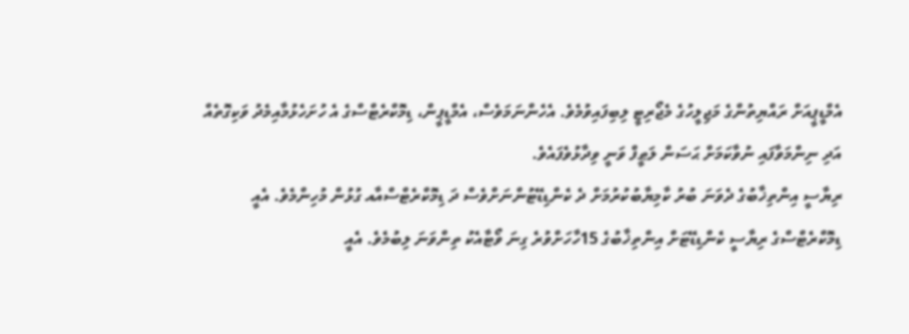އެމްޑީޕީއަށް ރައްޔިތުންގެ މަޖިލީހުގެ މެޖޯރިޓީ ލިބިފައިވުމެވެ. އެހެންނަމަވެސް، އެމްޑީޕީން، ޑިމޮކްރެޓްސްގެ އެ ހުށަހެޅުމާއިމެދު ވަކިގޮތެއް އަދި ނިންމަވާފައި ނުވާކަމަށް ޙަސަން ލަޠީފް ވަނީ ވިދާޅުވެފައެވެ.
ރިޔާސީ އިންތިޚާބުގެ ދެވަނަ ބުރު ކާމިޔާބުކުރުމަށް ދެ ކެންޑިޑޭޓުންނަށްވެސް ދަ ޑިމޮކްރެޓްސްއާއ ގުޅުން މުހިންމެވެ. އެއީ ޑިމޮކްރެޓްސްގެ ރިޔާސީ ކެންޑިޑޭޓަށް އިންތިޚާބުގެ 15ހާހަށްވުރެ ގިނަ ވޯޓާއެކު ތިންވަނަ ލިބުމެވެ. އެއީ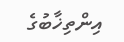އިންތިޚާބުގެ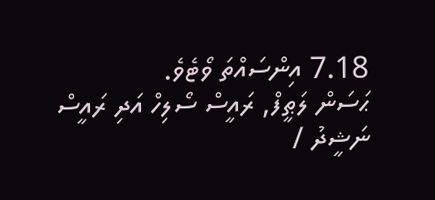7.18 އިންސައްތަ ވޯޓެވެ.
ޙަސަން ލަޠީފް, ރައީސް ސޯލިހް އަދި ރައީސް ނަޝީދު /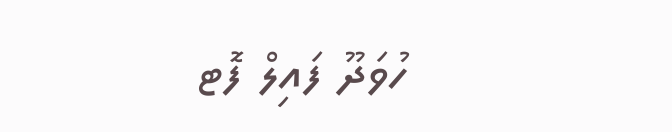ހުވަދޫ ފައިލް ފޮޓ